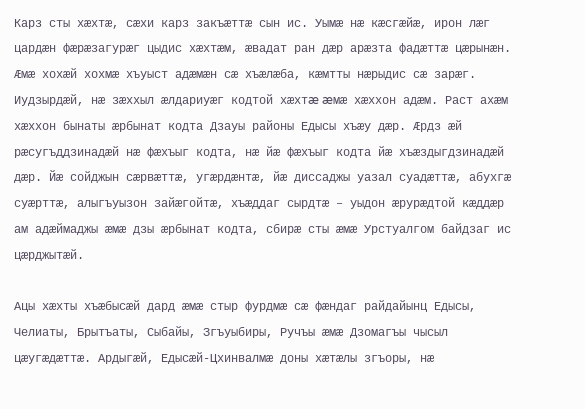Карз сты хæхтæ, сæхи карз закъæттæ сын ис. Уымæ нæ кæсгæйæ, ирон лæг цардæн фæрæзагурæг цыдис хæхтæм, æвадат ран дæр арæзта фадæттæ цæрынæн. Æмæ хохæй хохмæ хъуыст адæмæн сæ хъæлæба, кæмтты нæрыдис сæ зарæг. Иудзырдæй, нæ зæххыл æлдариуæг кодтой хæхтæ æмæ хæххон адæм. Раст ахæм хæххон бынаты æрбынат кодта Дзауы районы Едысы хъæу дæр. Æрдз æй рæсугъддзинадæй нæ фæхъыг кодта, нæ йæ фæхъыг кодта йæ хъæздыгдзинадæй дæр. Йæ сойджын сæрвæттæ, угæрдæнтæ, йæ диссаджы уазал суадæттæ, абухгæ суæрттæ, алыгъуызон зайæгойтæ, хъæддаг сырдтæ – уыдон æрурæдтой кæддæр ам адæймаджы æмæ дзы æрбынат кодта, сбирæ сты æмæ Урстуалгом байдзаг ис цæрджытæй.

Ацы хæхты хъæбысæй дард æмæ стыр фурдмæ сæ фæндаг райдайынц Едысы, Челиаты, Брытъаты, Сыбайы, Згъуыбиры, Ручъы æмæ Дзомагъы чысыл цæугæдæттæ. Ардыгæй, Едысæй-Цхинвалмæ доны хæтæлы згъоры, нæ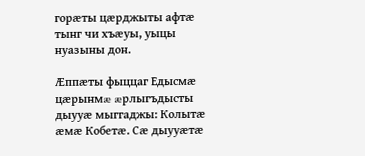горæты цæрджыты афтæ тынг чи хъæуы, уыцы нуазыны дон.

Æппæты фыццаг Едысмæ цæрынмæ æрлыгъдысты дыууæ мыггаджы: Колытæ æмæ Кобетæ. Сæ дыууæтæ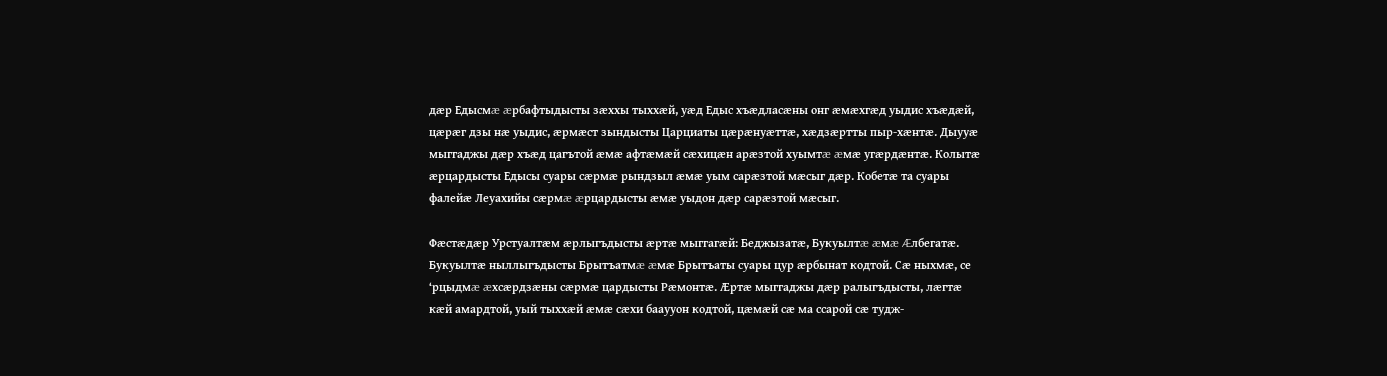дæр Едысмæ æрбафтыдысты зæххы тыххæй, уæд Едыс хъæдласæны онг æмæхгæд уыдис хъæдæй, цæрæг дзы нæ уыдис, æрмæст зындысты Царциаты цæрæнуæттæ, хæдзæртты пыр-хæнтæ. Дыууæ мыггаджы дæр хъæд цагътой æмæ афтæмæй сæхицæн арæзтой хуымтæ æмæ угæрдæнтæ. Колытæ æрцардысты Едысы суары сæрмæ рындзыл æмæ уым сарæзтой мæсыг дæр. Кобетæ та суары фалейæ Леуахийы сæрмæ æрцардысты æмæ уыдон дæр сарæзтой мæсыг.

Фæстæдæр Урстуалтæм æрлыгъдысты æртæ мыггагæй: Беджызатæ, Букуылтæ æмæ Æлбегатæ. Букуылтæ ныллыгъдысты Брытъатмæ æмæ Брытъаты суары цур æрбынат кодтой. Сæ ныхмæ, се ‘рцыдмæ æхсæрдзæны сæрмæ цардысты Рæмонтæ. Æртæ мыггаджы дæр ралыгъдысты, лæгтæ кæй амардтой, уый тыххæй æмæ сæхи бааууон кодтой, цæмæй сæ ма ссарой сæ тудж-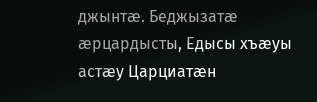джынтæ. Беджызатæ æрцардысты, Едысы хъæуы астæу Царциатæн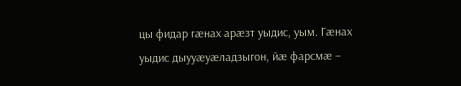цы фидар гæнах арæзт уыдис, уым. Гæнах уыдис дыууæуæладзыгон, йæ фарсмæ –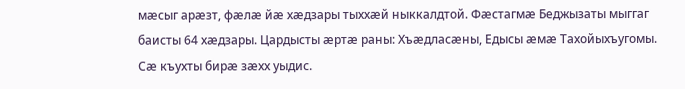мæсыг арæзт, фæлæ йæ хæдзары тыххæй ныккалдтой. Фæстагмæ Беджызаты мыггаг баисты 64 хæдзары. Цардысты æртæ раны: Хъæдласæны, Едысы æмæ Тахойыхъугомы. Сæ къухты бирæ зæхх уыдис.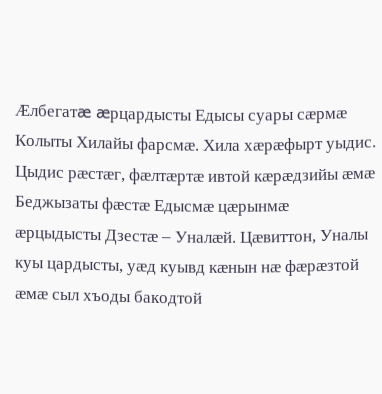Æлбегатæ æрцардысты Едысы суары сæрмæ Колыты Хилайы фарсмæ. Хила хæрæфырт уыдис. Цыдис рæстæг, фæлтæртæ ивтой кæрæдзийы æмæ Беджызаты фæстæ Едысмæ цæрынмæ æрцыдысты Дзестæ – Уналæй. Цæвиттон, Уналы куы цардысты, уæд куывд кæнын нæ фæрæзтой æмæ сыл хъоды бакодтой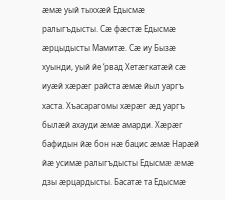æмæ уый тыххæй Едысмæ ралыгъдысты. Сæ фæстæ Едысмæ æрцыдысты Мамитæ. Сæ иу Бызæ хуынди, уый йе ‘рвад Хетæгкатæй сæ иуæй хæрæг райста æмæ йыл уаргъ хаста. Хъасарагомы хæрæг æд уаргъ былæй ахауди æмæ амарди. Хæрæг бафидын йæ бон нæ бацис æмæ Нарæй йæ усимæ ралыгъдысты Едысмæ æмæ дзы æрцардысты. Басатæ та Едысмæ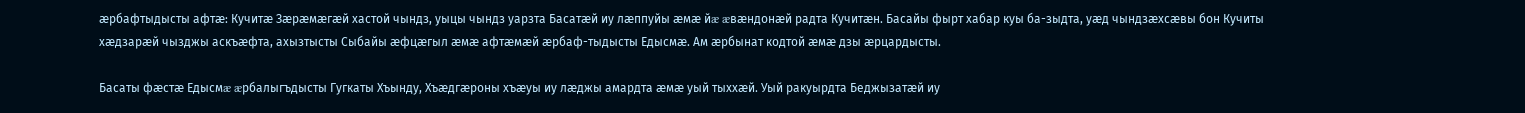æрбафтыдысты афтæ: Кучитæ Зæрæмæгæй хастой чындз, уыцы чындз уарзта Басатæй иу лæппуйы æмæ йæ æвæндонæй радта Кучитæн. Басайы фырт хабар куы ба-зыдта, уæд чындзæхсæвы бон Кучиты хæдзарæй чызджы аскъæфта, ахызтысты Сыбайы æфцæгыл æмæ афтæмæй æрбаф-тыдысты Едысмæ. Ам æрбынат кодтой æмæ дзы æрцардысты.

Басаты фæстæ Едысмæ æрбалыгъдысты Гугкаты Хъынду, Хъæдгæроны хъæуы иу лæджы амардта æмæ уый тыххæй. Уый ракуырдта Беджызатæй иу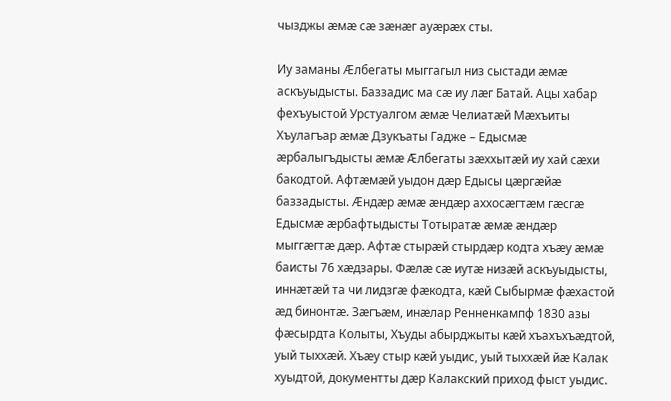чызджы æмæ сæ зæнæг ауæрæх сты.

Иу заманы Æлбегаты мыггагыл низ сыстади æмæ аскъуыдысты. Баззадис ма сæ иу лæг Батай. Ацы хабар фехъуыстой Урстуалгом æмæ Челиатæй Мæхъиты Хъулагъар æмæ Дзукъаты Гадже – Едысмæ æрбалыгъдысты æмæ Æлбегаты зæххытæй иу хай сæхи бакодтой. Афтæмæй уыдон дæр Едысы цæргæйæ баззадысты. Æндæр æмæ æндæр аххосæгтæм гæсгæ Едысмæ æрбафтыдысты Тотыратæ æмæ æндæр мыггæгтæ дæр. Афтæ стырæй стырдæр кодта хъæу æмæ баисты 76 хæдзары. Фæлæ сæ иутæ низæй аскъуыдысты, иннæтæй та чи лидзгæ фæкодта, кæй Сыбырмæ фæхастой æд бинонтæ. Зæгъæм, инæлар Ренненкампф 1830 азы фæсырдта Колыты, Хъуды абырджыты кæй хъахъхъæдтой, уый тыххæй. Хъæу стыр кæй уыдис, уый тыххæй йæ Калак хуыдтой, документты дæр Калакский приход фыст уыдис.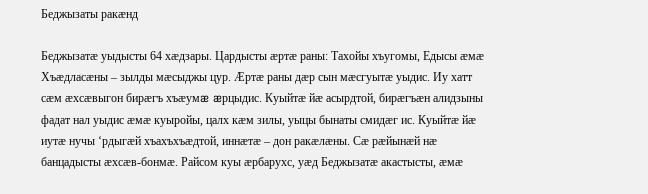Беджызаты ракæнд

Беджызатæ уыдысты 64 хæдзары. Цардысты æртæ раны: Тахойы хъугомы, Едысы æмæ Хъæдласæны – зылды мæсыджы цур. Æртæ раны дæр сын мæсгуытæ уыдис. Иу хатт сæм æхсæвыгон бирæгъ хъæумæ æрцыдис. Куыйтæ йæ асырдтой, бирæгъæн алидзыны фадат нал уыдис æмæ куыройы, цалх кæм зилы, уыцы бынаты смидæг ис. Куыйтæ йæ иутæ нучы ‘рдыгæй хъахъхъæдтой, иннæтæ – дон ракæлæны. Сæ рæйынæй нæ банцадысты æхсæв-бонмæ. Райсом куы æрбарухс, уæд Беджызатæ акастысты, æмæ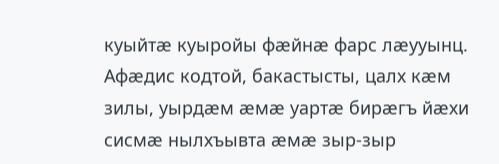куыйтæ куыройы фæйнæ фарс лæууынц. Афæдис кодтой, бакастысты, цалх кæм зилы, уырдæм æмæ уартæ бирæгъ йæхи сисмæ нылхъывта æмæ зыр-зыр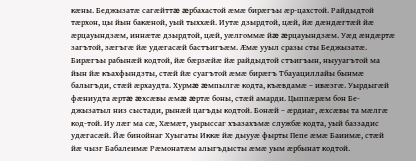кæны. Беджызатæ сагæйттæ æрбахастой æмæ бирæгъы æр-цахстой. Райдыдтой тæрхон, цы йын бакæной, уый тыххæй. Иутæ дзырдтой, цæй, йæ дæндæгтæй йæ æрцауындзæм, иннæтæ дзырдтой, цæй, уæлгоммæ йæ æрцауындзæм. Уæд æндæртæ загътой, зæгъгæ йæ удæгасæй бастъигъæм. Æмæ ууыл сразы сты Беджызатæ. Бирæгъы рабынæй кодтой, йæ бæрзæйæ йæ райдыдтой стъигъын, ныууагътой ма йын йæ къахфындзты, стæй йæ суагътой æмæ бирæгъ Тбауациллайы бынмæ балыгъди, стæй æрхаудта. Хурмæ æмпылгæ кодта, къæвдамæ – ивæзгæ. Уырдыгæй фæниудта æртæ æхсæвы æмæ æртæ боны, стæй амарди. Цыппæрæм бон Бе-джызатыл низ сыстади, рынæй цагъды кодтой. Бонæй – æрдиаг, æхсæвы та мæлгæ код-той. Иу лæг ма сæ, Хæмæт, уырыссаг хъазахъмæ службæ кодта, уый баззадис удæгасæй. Йæ бинойнаг Хуыгаты Иккæ йæ дыууæ фырты Пепе æмæ Баиимæ, стæй йæ чызг Бабалеимæ Рæмонатæм алыгъдысты æмæ уым æрбынат кодтой.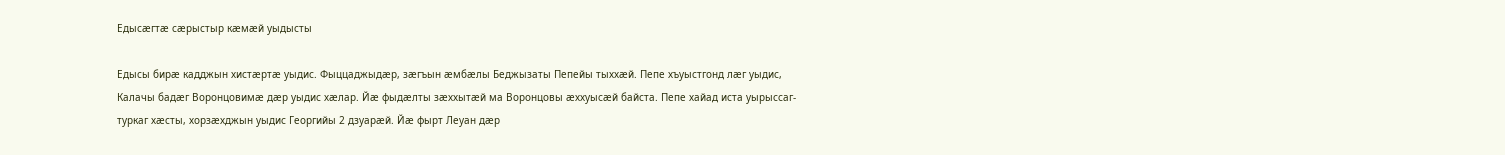Едысæгтæ сæрыстыр кæмæй уыдысты

Едысы бирæ кадджын хистæртæ уыдис. Фыццаджыдæр, зæгъын æмбæлы Беджызаты Пепейы тыххæй. Пепе хъуыстгонд лæг уыдис, Калачы бадæг Воронцовимæ дæр уыдис хæлар. Йæ фыдæлты зæххытæй ма Воронцовы æххуысæй байста. Пепе хайад иста уырыссаг-туркаг хæсты, хорзæхджын уыдис Георгийы 2 дзуарæй. Йæ фырт Леуан дæр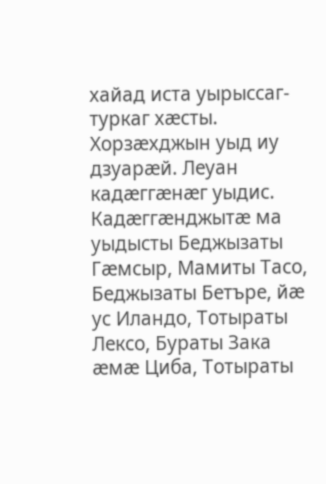хайад иста уырыссаг-туркаг хæсты. Хорзæхджын уыд иу дзуарæй. Леуан кадæггæнæг уыдис. Кадæггæнджытæ ма уыдысты Беджызаты Гæмсыр, Мамиты Тасо, Беджызаты Бетъре, йæ ус Иландо, Тотыраты Лексо, Бураты Зака æмæ Циба, Тотыраты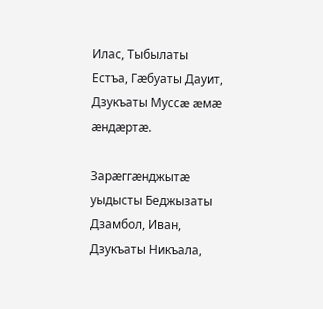Илас, Тыбылаты Естъа, Гæбуаты Дауит, Дзукъаты Муссæ æмæ æндæртæ.

Зарæггæнджытæ уыдысты Беджызаты Дзамбол, Иван, Дзукъаты Никъала,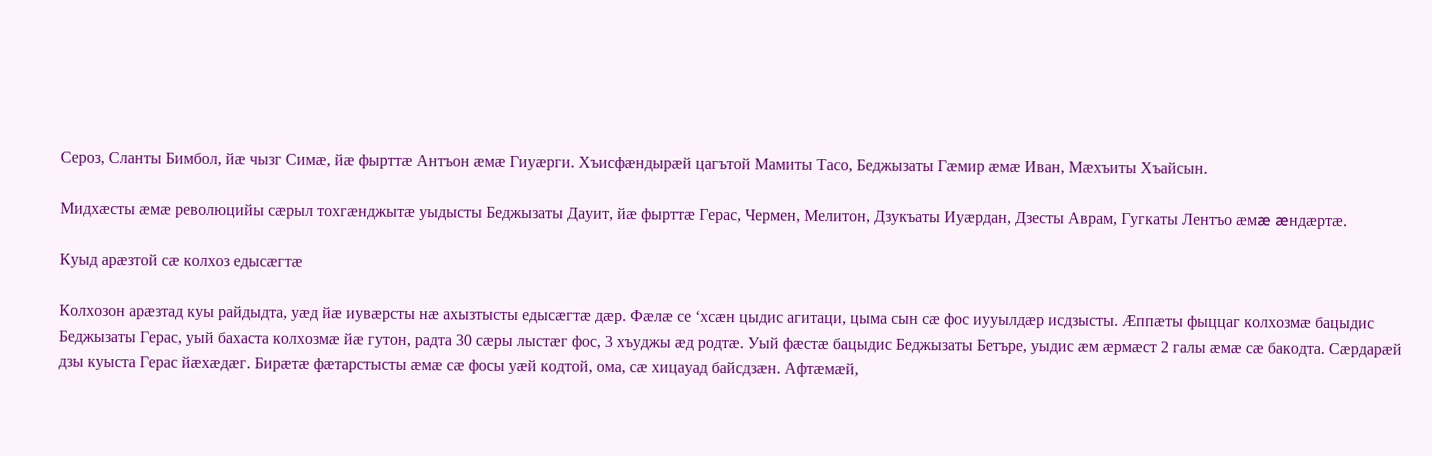Сероз, Сланты Бимбол, йæ чызг Симæ, йæ фырттæ Антъон æмæ Гиуæрги. Хъисфæндырæй цагътой Мамиты Тасо, Беджызаты Гæмир æмæ Иван, Мæхъиты Хъайсын.

Мидхæсты æмæ революцийы сæрыл тохгæнджытæ уыдысты Беджызаты Дауит, йæ фырттæ Герас, Чермен, Мелитон, Дзукъаты Иуæрдан, Дзесты Аврам, Гугкаты Лентъо æмæ æндæртæ.

Куыд арæзтой сæ колхоз едысæгтæ

Колхозон арæзтад куы райдыдта, уæд йæ иувæрсты нæ ахызтысты едысæгтæ дæр. Фæлæ се ‘хсæн цыдис агитаци, цыма сын сæ фос иууылдæр исдзысты. Æппæты фыццаг колхозмæ бацыдис Беджызаты Герас, уый бахаста колхозмæ йæ гутон, радта 30 сæры лыстæг фос, 3 хъуджы æд родтæ. Уый фæстæ бацыдис Беджызаты Бетъре, уыдис æм æрмæст 2 галы æмæ сæ бакодта. Сæрдарæй дзы куыста Герас йæхæдæг. Бирæтæ фæтарстысты æмæ сæ фосы уæй кодтой, ома, сæ хицауад байсдзæн. Афтæмæй,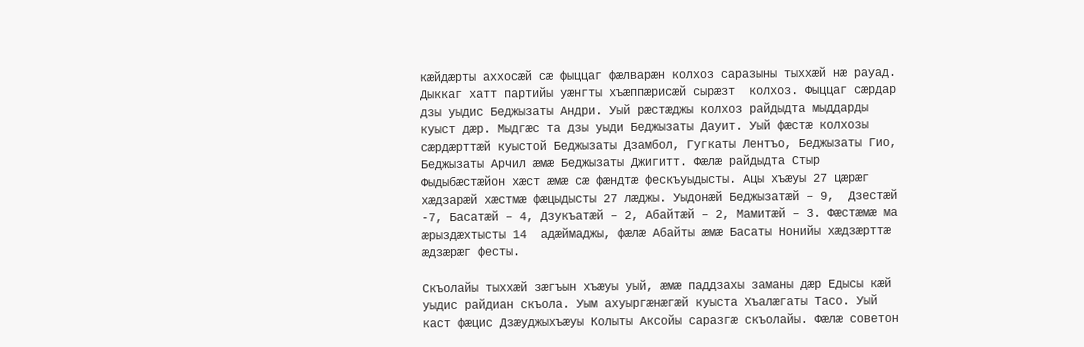кæйдæрты аххосæй сæ фыццаг фæлварæн колхоз саразыны тыххæй нæ рауад. Дыккаг хатт партийы уæнгты хъæппæрисæй сырæзт  колхоз. Фыццаг сæрдар дзы уыдис Беджызаты Андри. Уый рæстæджы колхоз райдыдта мыддарды куыст дæр. Мыдгæс та дзы уыди Беджызаты Дауит. Уый фæстæ колхозы сæрдæрттæй куыстой Беджызаты Дзамбол, Гугкаты Лентъо, Беджызаты Гио, Беджызаты Арчил æмæ Беджызаты Джигитт. Фæлæ райдыдта Стыр Фыдыбæстæйон хæст æмæ сæ фæндтæ фескъуыдысты. Ацы хъæуы 27 цæрæг хæдзарæй хæстмæ фæцыдысты 27 лæджы. Уыдонæй Беджызатæй – 9,  Дзестæй -7, Басатæй – 4, Дзукъатæй – 2, Абайтæй – 2, Мамитæй – 3. Фæстæмæ ма æрыздæхтысты 14  адæймаджы, фæлæ Абайты æмæ Басаты Нонийы хæдзæрттæ æдзæрæг фесты.

Скъолайы тыххæй зæгъын хъæуы уый, æмæ паддзахы заманы дæр Едысы кæй уыдис райдиан скъола. Уым ахуыргæнæгæй куыста Хъалæгаты Тасо. Уый каст фæцис Дзæуджыхъæуы Колыты Аксойы саразгæ скъолайы. Фæлæ советон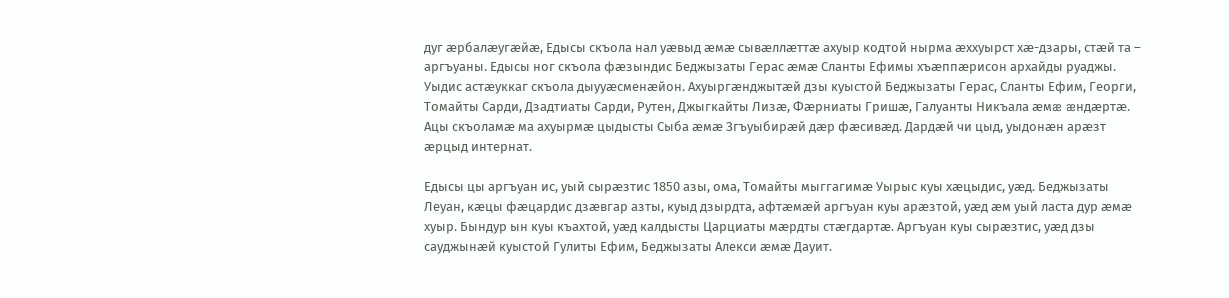дуг æрбалæугæйæ, Едысы скъола нал уæвыд æмæ сывæллæттæ ахуыр кодтой нырма æххуырст хæ-дзары, стæй та – аргъуаны. Едысы ног скъола фæзындис Беджызаты Герас æмæ Сланты Ефимы хъæппæрисон архайды руаджы. Уыдис астæуккаг скъола дыууæсменæйон. Ахуыргæнджытæй дзы куыстой Беджызаты Герас, Сланты Ефим, Георги, Томайты Сарди, Дзадтиаты Сарди, Рутен, Джыгкайты Лизæ, Фæрниаты Гришæ, Галуанты Никъала æмæ æндæртæ. Ацы скъоламæ ма ахуырмæ цыдысты Сыба æмæ Згъуыбирæй дæр фæсивæд. Дардæй чи цыд, уыдонæн арæзт æрцыд интернат.

Едысы цы аргъуан ис, уый сырæзтис 1850 азы, ома, Томайты мыггагимæ Уырыс куы хæцыдис, уæд. Беджызаты Леуан, кæцы фæцардис дзæвгар азты, куыд дзырдта, афтæмæй аргъуан куы арæзтой, уæд æм уый ласта дур æмæ хуыр. Бындур ын куы къахтой, уæд калдысты Царциаты мæрдты стæгдартæ. Аргъуан куы сырæзтис, уæд дзы сауджынæй куыстой Гулиты Ефим, Беджызаты Алекси æмæ Дауит.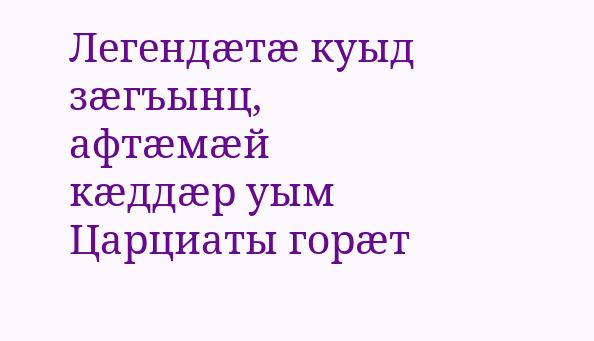Легендæтæ куыд зæгъынц, афтæмæй кæддæр уым Царциаты горæт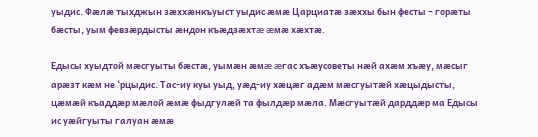уыдис. Фæлæ тыхджын зæххæнкъуыст уыдис æмæ Царциатæ зæххы бын фесты – горæты бæсты, уым февзæрдысты æндон къæдзæхтæ æмæ хæхтæ.

Едысы хуыдтой мæсгуыты бæстæ, уымæн æмæ æгас хъæусоветы нæй ахæм хъæу, мæсыг арæзт кæм не ‘рцыдис. Тас-иу куы уыд, уæд-иу хæцæг адæм мæсгуытæй хæцыдысты, цæмæй къаддæр мæлой æмæ фыдгулæй та фылдæр мæла. Мæсгуытæй дарддæр ма Едысы ис уæйгуыты галуан æмæ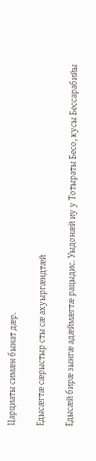Царциаты симæн бынат дæр.

Едысæгтæ сæрыстыр сты сæ ахуыргæндтæй

Едысæй бирæ зынгæ адæймæгтæ рацыдис. Уыдонæй иу у Тотыраты Бесо, кусы Бессарабийы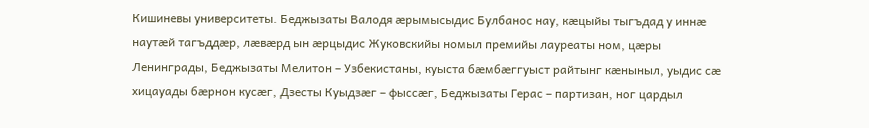Кишиневы университеты. Беджызаты Валодя æрымысыдис Булбанос нау, кæцыйы тыгъдад у иннæ наутæй тагъддæр, лæвæрд ын æрцыдис Жуковскийы номыл премийы лауреаты ном, цæры Ленинграды, Беджызаты Мелитон – Узбекистаны, куыста бæмбæггуыст райтынг кæныныл, уыдис сæ хицауады бæрнон кусæг, Дзесты Куыдзæг – фыссæг, Беджызаты Герас – партизан, ног цардыл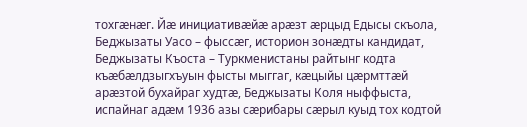тохгæнæг. Йæ инициативæйæ арæзт æрцыд Едысы скъола, Беджызаты Уасо – фыссæг, историон зонæдты кандидат, Беджызаты Къоста – Туркменистаны райтынг кодта къæбæлдзыгхъуын фысты мыггаг, кæцыйы цæрмттæй арæзтой бухайраг худтæ, Беджызаты Коля ныффыста, испайнаг адæм 1936 азы сæрибары сæрыл куыд тох кодтой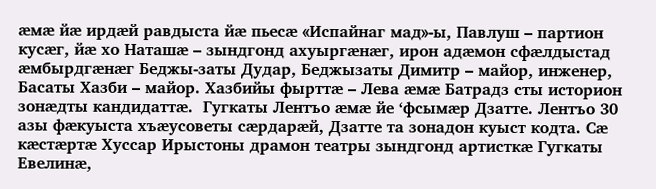æмæ йæ ирдæй равдыста йæ пьесæ «Испайнаг мад»-ы, Павлуш – партион кусæг, йæ хо Наташæ – зындгонд ахуыргæнæг, ирон адæмон сфæлдыстад æмбырдгæнæг Беджы-заты Дудар, Беджызаты Димитр – майор, инженер, Басаты Хазби – майор. Хазбийы фырттæ – Лева æмæ Батрадз сты историон зонæдты кандидаттæ.  Гугкаты Лентъо æмæ йе ‘фсымæр Дзатте. Лентъо 30 азы фæкуыста хъæусоветы сæрдарæй, Дзатте та зонадон куыст кодта. Сæ кæстæртæ Хуссар Ирыстоны драмон театры зындгонд артисткæ Гугкаты Евелинæ,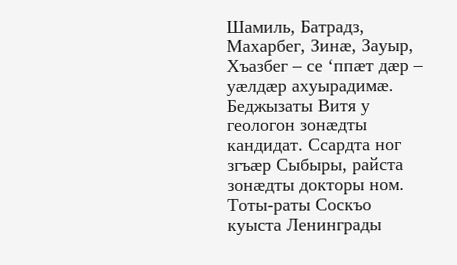Шамиль, Батрадз, Махарбег, Зинæ, Зауыр, Хъазбег – се ‘ппæт дæр – уæлдæр ахуырадимæ. Беджызаты Витя у геологон зонæдты кандидат. Ссардта ног згъæр Сыбыры, райста зонæдты докторы ном. Тоты-раты Соскъо куыста Ленинграды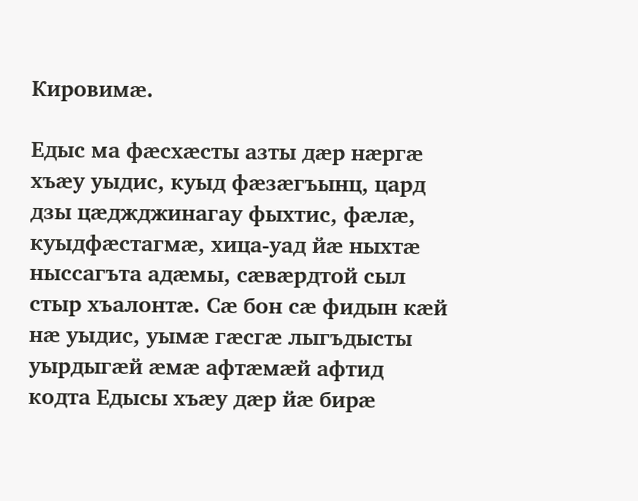Кировимæ.

Едыс ма фæсхæсты азты дæр нæргæ хъæу уыдис, куыд фæзæгъынц, цард дзы цæджджинагау фыхтис, фæлæ, куыдфæстагмæ, хица-уад йæ ныхтæ ныссагъта адæмы, сæвæрдтой сыл стыр хъалонтæ. Сæ бон сæ фидын кæй нæ уыдис, уымæ гæсгæ лыгъдысты уырдыгæй æмæ афтæмæй афтид кодта Едысы хъæу дæр йæ бирæ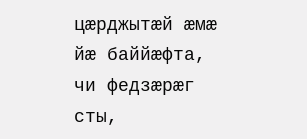цæрджытæй æмæ йæ баййæфта, чи федзæрæг сты,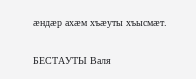æндæр ахæм хъæуты хъысмæт.

БЕСТАУТЫ Валя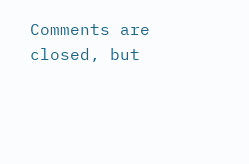Comments are closed, but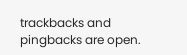trackbacks and pingbacks are open.